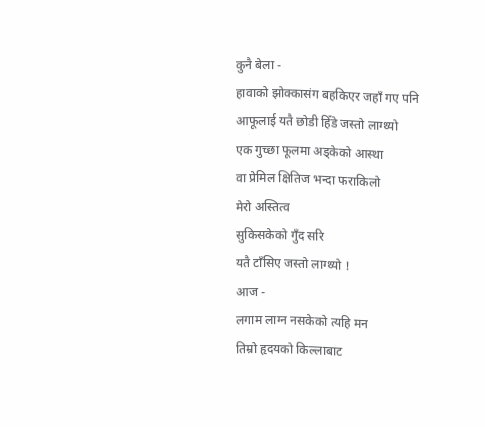कुनै बेला -
हावाको झोक्कासंग बहकिएर जहाँ गए पनि
आफूलाई यतै छोडी हिँडे जस्तो लाग्थ्यो
एक गुच्छा फूलमा अड्केको आस्था
वा प्रेमिल क्षितिज भन्दा फराकिलो
मेरो अस्तित्व
सुकिसकेको गुँद सरि
यतै टाँसिए जस्तो लाग्थ्यो !
आज -
लगाम लाग्न नसकेको त्यहि मन
तिम्रो हृदयको किल्लाबाट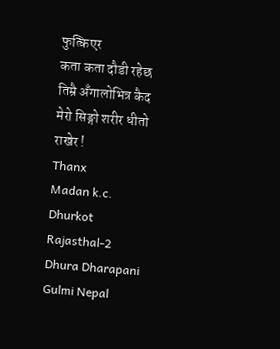फुत्किएर
कता कता दौडी रहेछ
तिम्रै अँगालोभित्र कैद
मेरो सिङ्गो शरीर धीतो राखेर !
Thanx
Madan k.c.
Dhurkot Rajasthal-2
Dhura Dharapani
Gulmi Nepal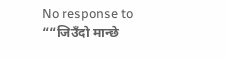No response to ““जिउँदो मान्छे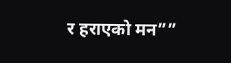र हराएको मन””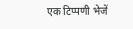एक टिप्पणी भेजें